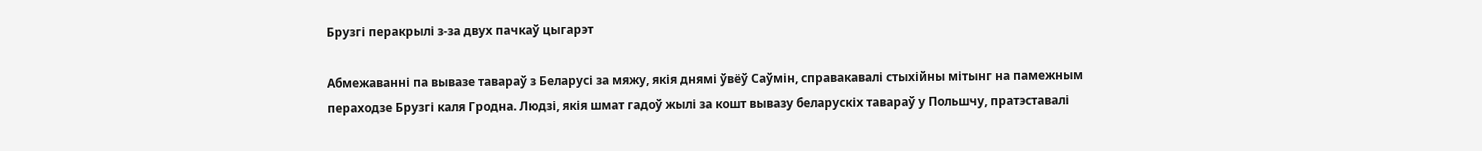Брузгі перакрылі з-за двух пачкаў цыгарэт

Абмежаванні па вывазе тавараў з Беларусі за мяжу, якія днямі ўвёў Саўмін, справакавалі стыхійны мітынг на памежным пераходзе Брузгі каля Гродна. Людзі, якія шмат гадоў жылі за кошт вывазу беларускіх тавараў у Польшчу, пратэставалі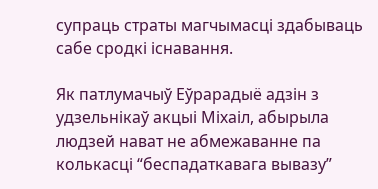супраць страты магчымасці здабываць сабе сродкі існавання.

Як патлумачыў Еўрарадыё адзін з удзельнікаў акцыі Міхаіл, абырыла людзей нават не абмежаванне па колькасці “беспадаткавага вывазу”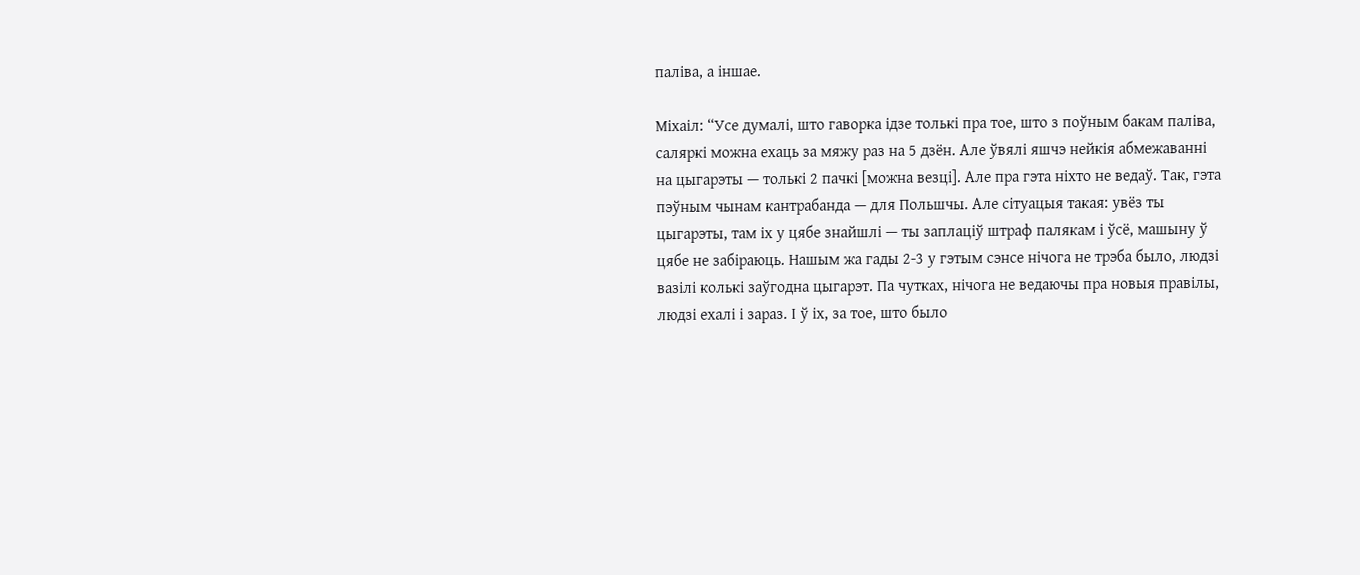паліва, а іншае.

Міхаіл: “Усе думалі, што гаворка ідзе толькі пра тое, што з поўным бакам паліва, саляркі можна ехаць за мяжу раз на 5 дзён. Але ўвялі яшчэ нейкія абмежаванні на цыгарэты — толькі 2 пачкі [можна везці]. Але пра гэта ніхто не ведаў. Так, гэта пэўным чынам кантрабанда — для Польшчы. Але сітуацыя такая: увёз ты цыгарэты, там іх у цябе знайшлі — ты заплаціў штраф палякам і ўсё, машыну ў цябе не забіраюць. Нашым жа гады 2-3 у гэтым сэнсе нічога не трэба было, людзі вазілі колькі заўгодна цыгарэт. Па чутках, нічога не ведаючы пра новыя правілы, людзі ехалі і зараз. І ў іх, за тое, што было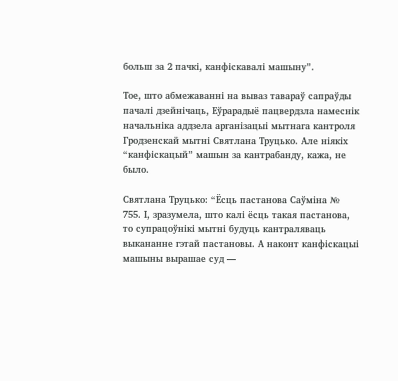больш за 2 пачкі, канфіскавалі машыну”.

Тое, што абмежаванні на вываз тавараў сапраўды пачалі дзейнічаць, Еўрарадыё пацвердзла намеснік начальніка аддзела арганізацыі мытнага кантроля Гродзенскай мытні Святлана Труцько. Але ніякіх “канфіскацый” машын за кантрабанду, кажа, не было.

Святлана Труцько: “Ёсць пастанова Саўміна № 755. І, зразумела, што калі ёсць такая пастанова, то супрацоўнікі мытні будуць кантраляваць выкананне гэтай пастановы. А наконт канфіскацыі машыны вырашае суд —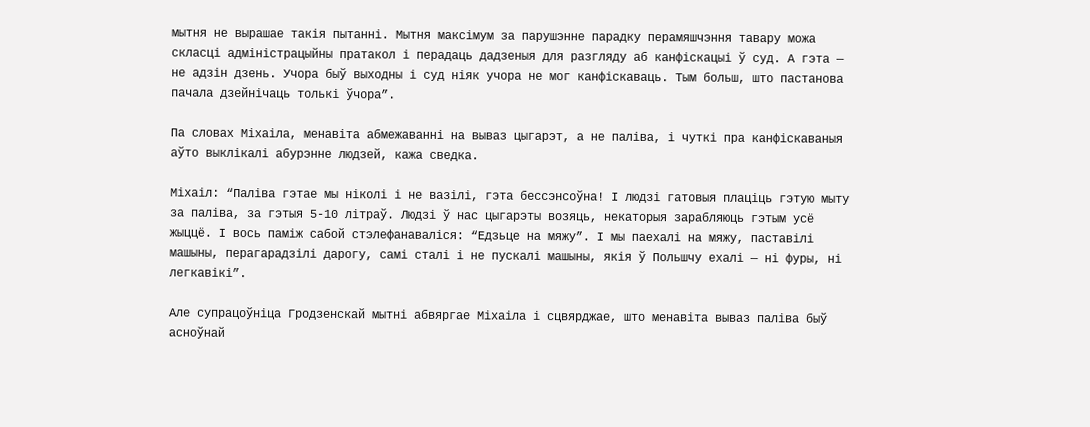мытня не вырашае такія пытанні. Мытня максімум за парушэнне парадку перамяшчэння тавару можа скласці адміністрацыйны пратакол і перадаць дадзеныя для разгляду аб канфіскацыі ў суд. А гэта — не адзін дзень. Учора быў выходны і суд ніяк учора не мог канфіскаваць. Тым больш, што пастанова пачала дзейнічаць толькі ўчора”.

Па словах Міхаіла, менавіта абмежаванні на вываз цыгарэт, а не паліва, і чуткі пра канфіскаваныя аўто выклікалі абурэнне людзей, кажа сведка.

Міхаіл: “Паліва гэтае мы ніколі і не вазілі, гэта бессэнсоўна! І людзі гатовыя плаціць гэтую мыту за паліва, за гэтыя 5-10 літраў. Людзі ў нас цыгарэты возяць, некаторыя зарабляюць гэтым усё жыццё. І вось паміж сабой стэлефанаваліся: “Едзьце на мяжу”. І мы паехалі на мяжу, паставілі машыны, перагарадзілі дарогу, самі сталі і не пускалі машыны, якія ў Польшчу ехалі — ні фуры, ні легкавікі”.

Але супрацоўніца Гродзенскай мытні абвяргае Міхаіла і сцвярджае, што менавіта вываз паліва быў асноўнай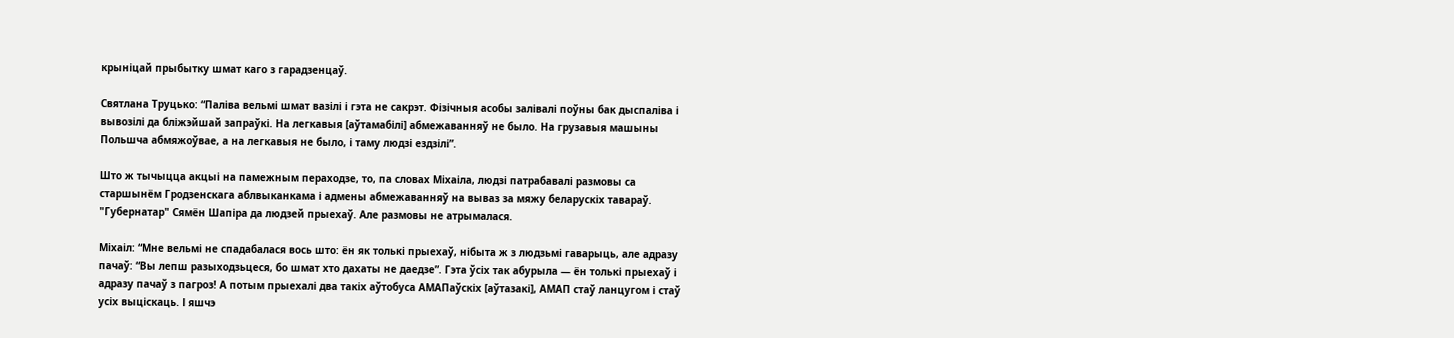крыніцай прыбытку шмат каго з гарадзенцаў.

Святлана Труцько: “Паліва вельмі шмат вазілі і гэта не сакрэт. Фізічныя асобы залівалі поўны бак дыспаліва і вывозілі да бліжэйшай запраўкі. На легкавыя [аўтамабілі] абмежаванняў не было. На грузавыя машыны Польшча абмяжоўвае, а на легкавыя не было, і таму людзі ездзілі”.

Што ж тычыцца акцыі на памежным пераходзе, то, па словах Міхаіла, людзі патрабавалі размовы са старшынём Гродзенскага аблвыканкама і адмены абмежаванняў на вываз за мяжу беларускіх тавараў. "Губернатар" Сямён Шапіра да людзей прыехаў. Але размовы не атрымалася.

Міхаіл: “Мне вельмі не спадабалася вось што: ён як толькі прыехаў, нібыта ж з людзьмі гаварыць, але адразу пачаў: “Вы лепш разыходзьцеся, бо шмат хто дахаты не даедзе”. Гэта ўсіх так абурыла — ён толькі прыехаў і адразу пачаў з пагроз! А потым прыехалі два такіх аўтобуса АМАПаўскіх [аўтазакі], АМАП стаў ланцугом і стаў усіх выціскаць. І яшчэ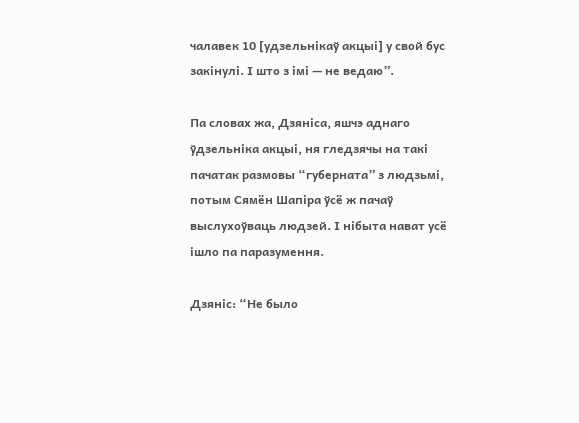чалавек 10 [удзельнікаў акцыі] у свой бус закінулі. І што з імі — не ведаю”.

Па словах жа, Дзяніса, яшчэ аднаго ўдзельніка акцыі, ня гледзячы на такі пачатак размовы “губерната” з людзьмі, потым Сямён Шапіра ўсё ж пачаў выслухоўваць людзей. І нібыта нават усё ішло па паразумення.

Дзяніс: “Не было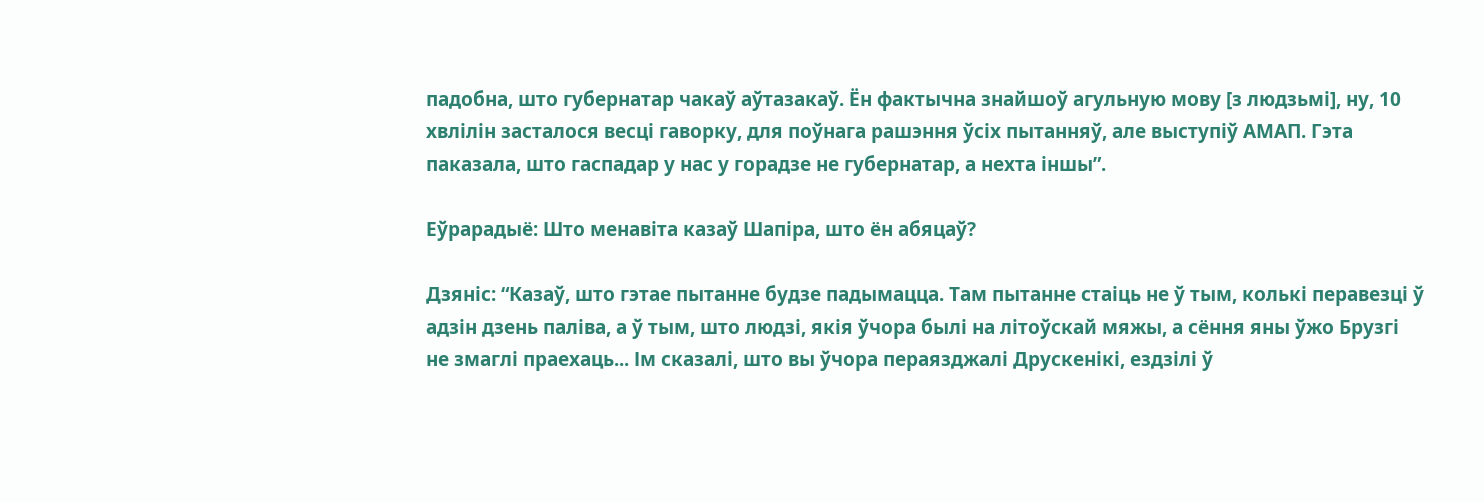падобна, што губернатар чакаў аўтазакаў. Ён фактычна знайшоў агульную мову [з людзьмі], ну, 10 хвлілін засталося весці гаворку, для поўнага рашэння ўсіх пытанняў, але выступіў АМАП. Гэта паказала, што гаспадар у нас у горадзе не губернатар, а нехта іншы”.

Еўрарадыё: Што менавіта казаў Шапіра, што ён абяцаў?

Дзяніс: “Казаў, што гэтае пытанне будзе падымацца. Там пытанне стаіць не ў тым, колькі перавезці ў адзін дзень паліва, а ў тым, што людзі, якія ўчора былі на літоўскай мяжы, а сёння яны ўжо Брузгі не змаглі праехаць... Ім сказалі, што вы ўчора пераязджалі Друскенікі, ездзілі ў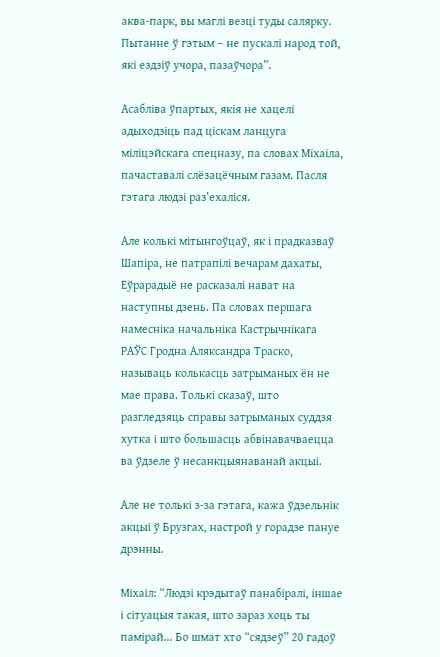аква-парк, вы маглі везці туды салярку. Пытанне ў гэтым – не пускалі народ той, які ездзіў учора, пазаўчора”.

Асабліва ўпартых, якія не хацелі адыходзіць пад ціскам ланцуга міліцэйскага спецназу, па словах Міхаіла, пачаставалі слёзацёчным газам. Пасля гэтага людзі раз’ехаліся.

Але колькі мітынгоўцаў, як і прадказваў Шапіра, не патрапілі вечарам дахаты, Еўрарадыё не расказалі нават на наступны дзень. Па словах першага намесніка начальніка Кастрычнікага РАЎС Гродна Аляксандра Траско, называць колькасць затрыманых ён не мае права. Толькі сказаў, што разгледзяць справы затрыманых суддзя хутка і што большасць абвінавачваецца ва ўдзеле ў несанкцыянаванай акцыі.

Але не толькі з-за гэтага, кажа ўдзельнік акцыі ў Брузгах, настрой у горадзе пануе дрэнны.

Міхаіл: “Людзі крэдытаў панабіралі, іншае і сітуацыя такая, што зараз хоць ты памірай... Бо шмат хто “сядзеў” 20 гадоў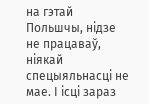на гэтай Польшчы, нідзе не працаваў, ніякай спецыяльнасці не мае. І ісці зараз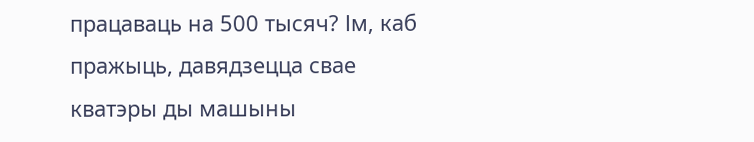працаваць на 500 тысяч? Ім, каб пражыць, давядзецца свае кватэры ды машыны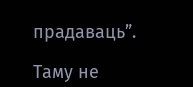прадаваць”.

Таму не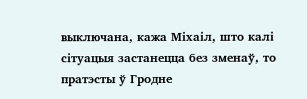выключана, кажа Міхаіл, што калі сітуацыя застанецца без зменаў, то пратэсты ў Гродне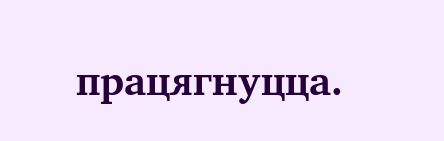працягнуцца.